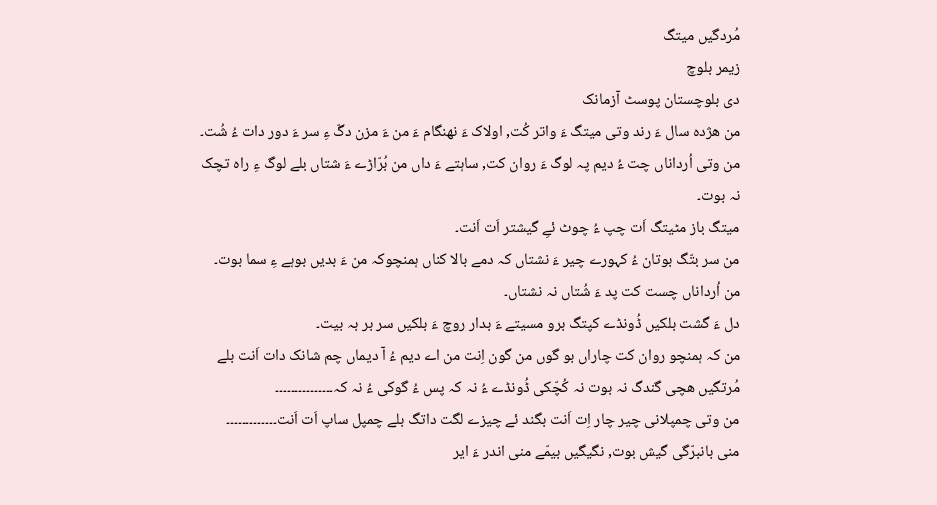مُردگیں میتگ
زیمر بلوچ
دی بلوچستان پوسٹ آزمانک
من ھژدہ سال ءَ رند وتی میتگ ءَ واتر کُت, اولاک ءَ نھنگام ءَ من ءَ مزن دگّ ءِ سر ءَ دور دات ءُ شُت۔
من وتی اُرداناں چت ءُ دیم پہ لوگ ءَ روان کت, ساہتے ءَ داں من بُرّاڑے ءَ شتاں بلے لوگ ءِ راہ تچک نہ بوت۔
میتگ باز مٹیتگ اَت چپ ءُ چوٹ ئےِ گیشتر اَت اَنت۔
من سر بتّگ بوتان ءُ کہورے چیر ءَ نشتاں کہ دمے بالا کناں ہمنچوکہ من ءَ بدیں بوہے ءِ سما بوت۔ من اُرداناں چست کت پد ءَ شُتاں نہ نشتاں۔
دل ءَ گشت بلکیں ڈُونڈے کپتگ برو مسیتے ءَ بدار روچ ءَ بلکیں سر بر بہ بیت۔
من کہ ہمنچو روان کت چاراں بو گوں من گون اِنت من اے دیم ءُ آ دیماں چم شانک دات اَنت بلے مُرتگیں ھچی گندگ نہ بوت نہ کُچّکی ڈُونڈے ءُ نہ کہ پس ءُ گوکی ءُ نہ کہ۔۔۔۔۔۔۔۔۔۔۔۔۔۔۔
من وتی چمپلانی چیر چار اِت اَنت بگند ئے چیزے لگت داتگ بلے چمپل ساپ اَت اَنت۔۔۔۔۔۔۔۔۔۔۔۔۔
منی بانبرّگی گیش بوت, نگیگیں بیمّے منی اندر ءَ ایر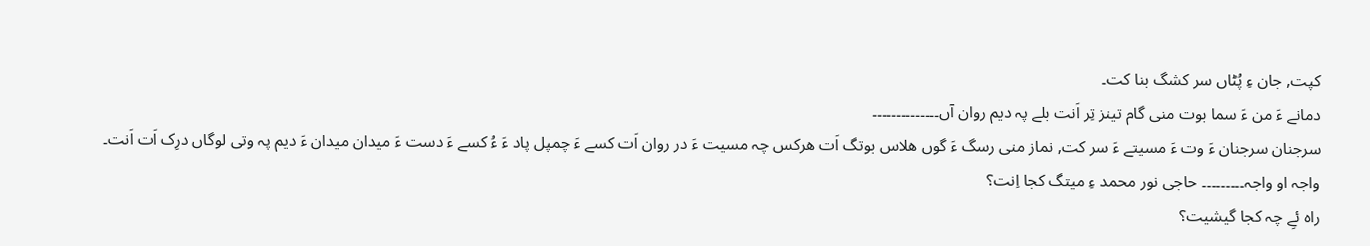کپت, جان ءِ پُٹاں سر کشگ بنا کت۔
دمانے ءَ من ءَ سما بوت منی گام تینز تِر اَنت بلے پہ دیم روان آں۔۔۔۔۔۔۔۔۔۔۔۔۔۔
سرجنان سرجنان ءَ وت ءَ مسیتے ءَ سر کت, نماز منی رسگ ءَ گوں ھلاس بوتگ اَت ھرکس چہ مسیت ءَ در روان اَت کسے ءَ چمپل پاد ءَ ءُ کسے ءَ دست ءَ میدان میدان ءَ دیم پہ وتی لوگاں درِک اَت اَنت۔
واجہ او واجہ۔۔۔۔۔۔۔۔۔ حاجی نور محمد ءِ میتگ کجا اِنت؟
راہ ئےِ چہ کجا گیشیت؟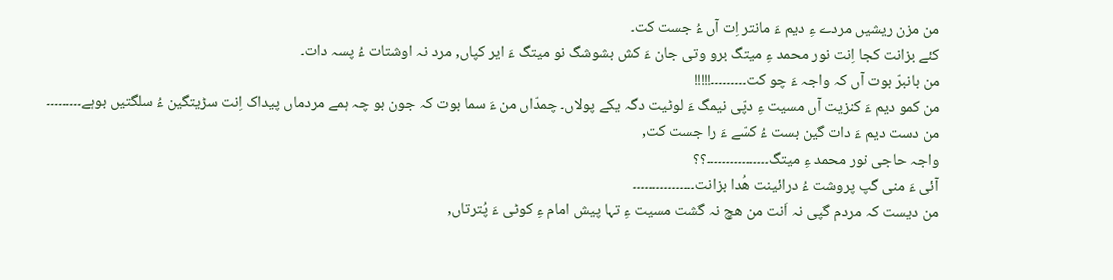من مزن ریشیں مردے ءِ دیم ءَ مانتر اِت آں ءُ جست کت۔
کئے بزانت کجا اِنت نور محمد ءِ میتگ برو وتی جان ءَ کش بشوشگ نو میتگ ءَ ایر کپاں, مرد نہ اوشتات ءُ پسہ دات۔
من بانبرّ بوت آں کہ واجہ ءَ چو کت۔۔۔۔۔۔۔۔۔!!!!!
من کمو دیم ءَ کنزیت آں مسیت ءِ دپّی نیمگ ءَ لوٹیت دگہ یکے پولاں۔ چمدّاں من ءَ سما بوت کہ جون بو چہ ہمے مردماں پیداک اِنت سڑیتگین ءُ سلگتیں بوہے۔۔۔۔۔۔۔۔۔
من دست دیم ءَ دات گین بست ءُ کسّے ءَ را جست کت,
واجہ حاجی نور محمد ءِ میتگ۔۔۔۔۔۔۔۔۔۔۔۔۔۔۔۔؟؟
آئی ءَ منی گپ پروشت ءُ درائینت ھُدا بزانت۔۔۔۔۔۔۔۔۔۔۔۔۔۔۔۔
من دیست کہ مردم گپی نہ اَنت من ھچ نہ گشت مسیت ءِ تہا پیش امام ءِ کوٹی ءَ پُترتاں,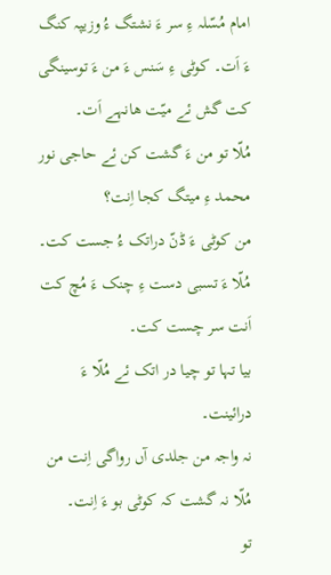امام مُسّلہ ءِ سر ءَ نشتگ ءُ وزیپہ کنگ ءَ اَت۔ کوٹی ءِ سَنس ءَ من ءَ توسینگی کت گش ئے میّت ھانہے اَت۔
مُلّا تو من ءَ گشت کن ئے حاجی نور محمد ءِ میتگ کجا اِنت؟
من کوٹی ءَ ڈنّ دراتک ءُ جست کت۔
مُلّا ءَ تسبی دست ءِ چنک ءَ مُچ کت اَنت سر چست کت۔
بیا تہا تو چیا در اتک ئے مُلّا ءَ درائینت۔
نہ واجہ من جلدی آں رواگی اِنت من مُلّا نہ گشت کہ کوٹی بو ءَ اِنت۔
تو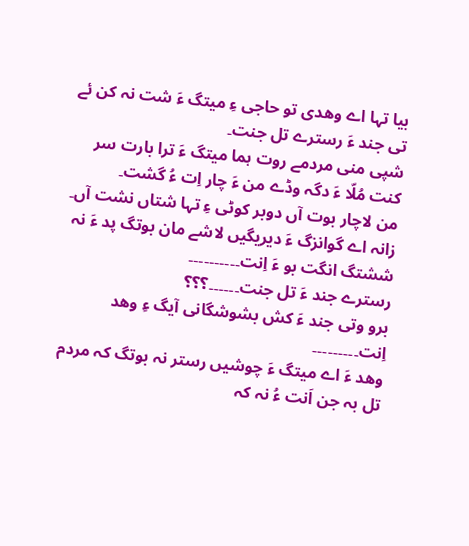بیا تہا اے وھدی تو حاجی ءِ میتگ ءَ شت نہ کن ئے تی جند ءَ رسترے تل جنت۔
شپی منی مردمے روت ہما میتگ ءَ ترا بارت سر کنت مُلّا ءَ دگہ وڈے من ءَ چار اِت ءُ گشت۔
من لاچار بوت آں دوبر کوٹی ءِ تہا شتاں نشت آں۔
زانہ اے گوانزگ ءَ دیریگیں لاشے مان بوتگ پد ءَ نہ ششتگ انگت بو ءَ اِنت۔۔۔۔۔۔۔۔۔۔
رسترے جند ءَ تل جنت۔۔۔۔۔۔؟؟؟
برو وتی جند ءَ کش بشوشگانی آیگ ءِ وھد اِنت۔۔۔۔۔۔۔۔۔
وھد ءَ اے میتگ ءَ چوشیں رستر نہ بوتگ کہ مردم تل بہ جن اَنت ءُ نہ کہ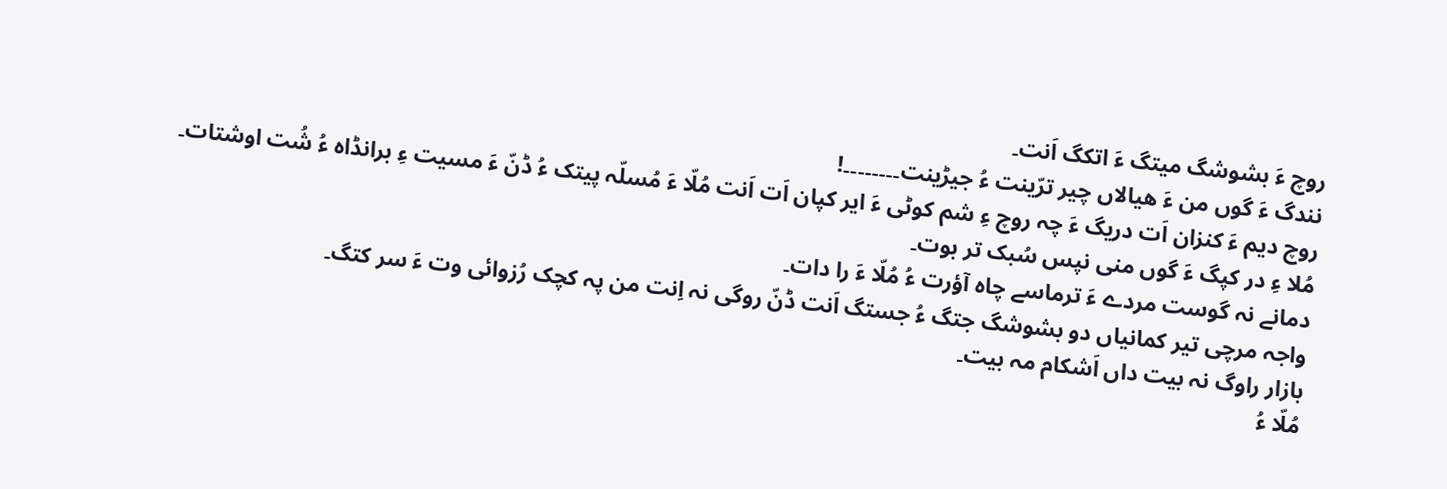روچ ءَ بشوشگ میتگ ءَ اتکگ اَنت۔
نندگ ءَ گوں من ءَ ھیالاں چیر ترّینت ءُ جیڑینت۔۔۔۔۔۔۔۔!
روچ دیم ءَ کنزان اَت دریگ ءَ چہ روچ ءِ شم کوٹی ءَ ایر کپان اَت اَنت مُلّا ءَ مُسلّہ پیتک ءُ ڈنّ ءَ مسیت ءِ برانڈاہ ءُ شُت اوشتات۔
مُلا ءِ در کپگ ءَ گوں منی نپس سُبک تر بوت۔
دمانے نہ گوست مردے ءَ ترماسے چاہ آؤرت ءُ مُلّا ءَ را دات۔
واجہ مرچی تیر کمانیاں دو بشوشگ جتگ ءُ جستگ اَنت ڈنّ روگی نہ اِنت من پہ کچک رُزوائی وت ءَ سر کتگ۔
بازار راوگ نہ بیت داں اَشکام مہ بیت۔
مُلّا ءُ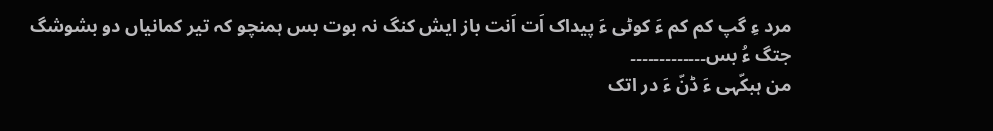مرد ءِ گپ کم کم ءَ کوٹی ءَ پیداک اَت اَنت باز ایش کنگ نہ بوت بس ہمنچو کہ تیر کمانیاں دو بشوشگ جتگ ءُ بس۔۔۔۔۔۔۔۔۔۔۔۔۔
من ہبکّہی ءَ ڈنّ ءَ در اتک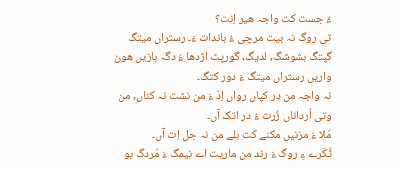ءُ جست کت واجہ ھیر اِنت؟
تی روگ نہ بیت مرچی ءُ باندات ءَ۔ رستراں میتگ گپتگ بشوشگ, لدیگ, گورپٹ اژدھا ءُ دگہ بازیں ھون واریں رستراں میتگ ءَ دور کتگ۔
نہ واجہ من در کپاں رواں اِدّ ءَ من نشت نہ کناں, من وتی اُرداناں زُرت ءُ در اتک آں۔
مُلا ءَ مزنیں مکنے کت بلے من نہ جل اِت آں۔
ٹُکّرے ءِ روگ ءَ رند من ماریت اے نیمگ ءَ مُردگ بو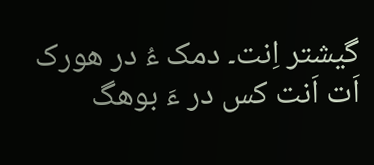گیشتر اِنت۔ دمک ءُ در ھورک اَت اَنت کس در ءَ بوھگ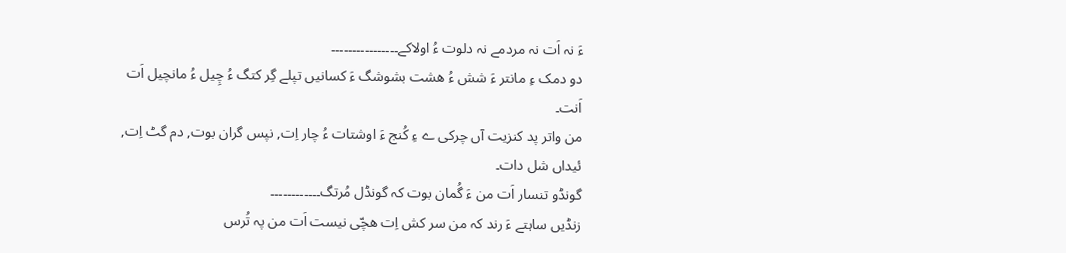ءَ نہ اَت نہ مردمے نہ دلوت ءُ اولاکے۔۔۔۔۔۔۔۔۔۔۔۔۔۔۔۔
دو دمک ءِ مانتر ءَ شش ءُ ھشت بشوشگ ءَ کسانیں تپلے گِر کتگ ءُ چِیل ءُ مانچیل اَت اَنت۔
من واتر پد کنزیت آں چرکی ے ءِ کُنج ءَ اوشتات ءُ چار اِت, نپس گران بوت, دم گٹ اِت, ئیداں شل دات۔
گونڈو تنسار اَت من ءَ گُمان بوت کہ گونڈل مُرتگ۔۔۔۔۔۔۔۔۔۔۔۔
زنڈیں ساہتے ءَ رند کہ من سر کش اِت ھچّی نیست اَت من پہ تُرس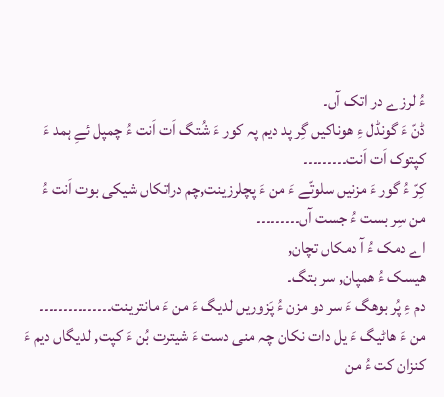ءُ لرزے در اتک آں۔
ڈنّ ءَ گونڈل ءِ ھوناکیں گِر پد دیم پہ کور ءَ شُتگ اَت اَنت ءُ چمپل ئےِ ہمد ءَ کپتوک اَت اَنت۔۔۔۔۔۔۔۔۔
کِرّ ءُ گور ءَ مزنیں سلوتّے ءَ من ءَ پچلرزینت,چم دراتکاں شیکی بوت اَنت ءُ من سِر بست ءُ جست آں۔۔۔۔۔۔۔۔۔
اے دمک ءُ آ دمکاں تچان,
ھیسک ءُ ھمپان, سر بتگ۔
دم ءِ پُر بوھگ ءَ سر دو مزن ءُ پَزوریں لدیگ ءَ من ءَ مانترینت۔۔۔۔۔۔۔۔۔۔۔۔۔۔۔
من ءَ ھاٹیگ ءَ یل دات نکان چہ منی دست ءَ شیترت بُن ءَ کپت, لدیگاں دیم ءَ کنزان کت ءُ من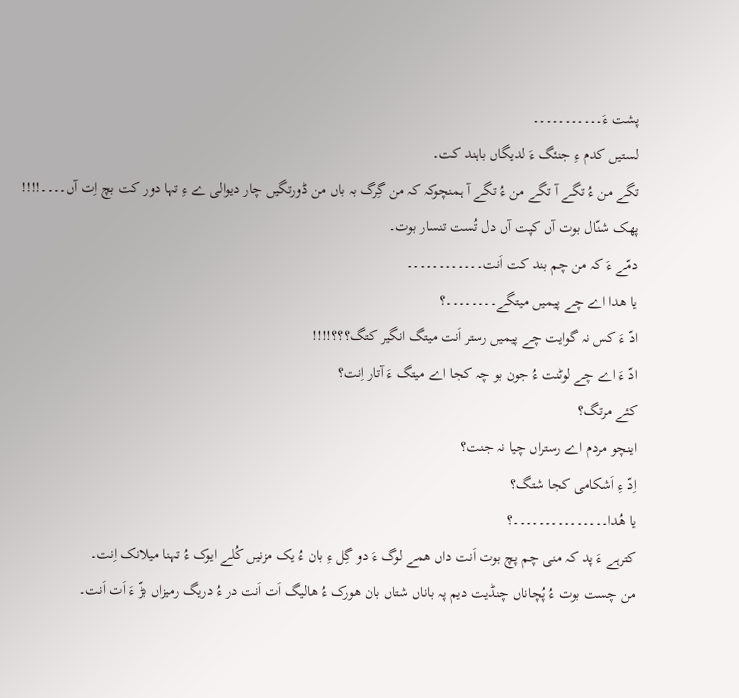پشت ءَ۔۔۔۔۔۔۔۔۔۔۔
لستیں کدم ءِ جنئگ ءَ لدیگاں باہند کت۔
تگے من ءُ تگے آ تگے من ءُ تگے آ ہمنچوکہ کہ من گِرگ بہ باں من ڈورتگیں چار دیوالی ے ءِ تہا دور کت بچ اِت آں۔۔۔۔!!!!
پھک شنّال بوت آں کپت آں دل تُست تنسار بوت۔
دمّے ءَ کہ من چم بند کت اَنت۔۔۔۔۔۔۔۔۔۔۔۔
یا ھدا اے چے پیمیں میتگے۔۔۔۔۔۔۔۔؟
ادّ ءَ کس نہ گوایت چے پیمیں رستر اَنت میتگ انگیر کتگ؟؟؟!!!!
ادّ ءَ اے چے لوٹنت ءُ جون بو چہ کجا اے میتگ ءَ آتار اِنت؟
کئے مرتگ؟
اینچو مردم اے رستراں چیا نہ جنت؟
اِدّ ءِ اَشکامی کجا شتگ؟
یا ھُدا۔۔۔۔۔۔۔۔۔۔۔۔۔۔۔؟
کترہے ءَ پد کہ منی چم پچ بوت اَنت داں ھمے لوگ ءَ دو گِل ءِ بان ءُ یک مزنیں کُلے ایوک ءُ تہنا میلانک اِنت۔
من چست بوت ءُ پُچاناں چنڈیت دیم پہ باناں شتاں بان ھورک ءُ ھالیگ اَت اَنت در ءُ دریگ رمیزاں بڑّ ءَ اَت اَنت۔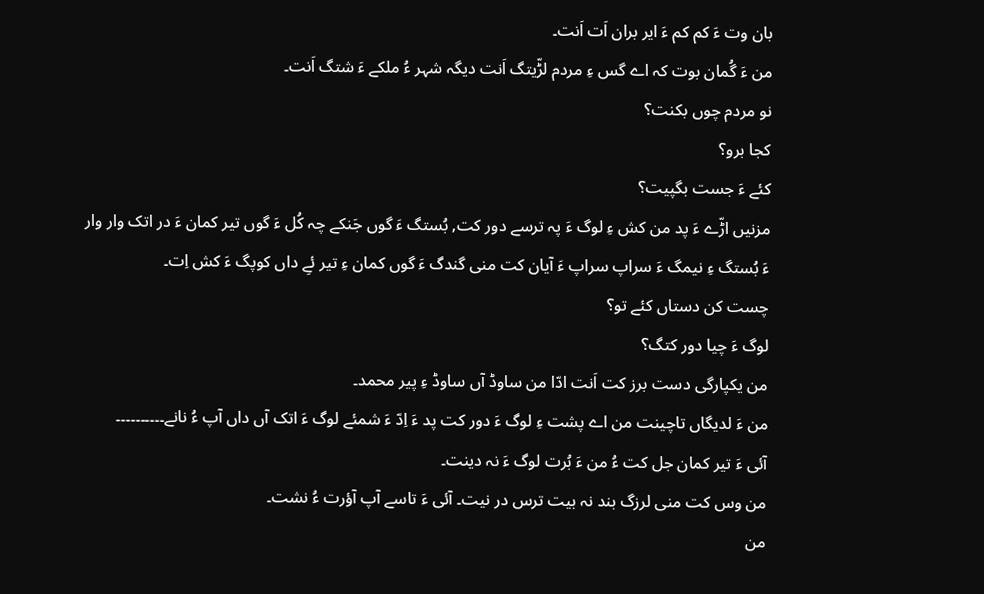بان وت ءَ کم کم ءَ ایر بران اَت اَنت۔
من ءَ گُمان بوت کہ اے گس ءِ مردم لڑّیتگ اَنت دیگہ شہر ءُ ملکے ءَ شتگ اَنت۔
نو مردم چوں بکنت؟
کجا برو؟
کئے ءَ جست بگپیت؟
مزنیں اڑّے ءَ پد من کش ءِ لوگ ءَ پہ ترسے دور کت, بُستگ ءَ گوں جَنکے چہ کُل ءَ گوں تیر کمان ءَ در اتک وار وار ءَ بُستگ ءِ نیمگ ءَ سراپ سراپ ءَ آیان کت منی گندگ ءَ گوں کمان ءِ تیر ئےِ داں کوپگ ءَ کش اِت۔
چست کن دستاں کئے تو؟
لوگ ءَ چیا دور کتگ؟
من یکپارگی دست برز کت اَنت ادّا من ساوڈ آں ساوڈ ءِ پیر محمد۔
من ءَ لدیگاں تاچینت من اے پشت ءِ لوگ ءَ دور کت پد ءَ اِدّ ءَ شمئے لوگ ءَ اتک آں داں آپ ءُ نانے۔۔۔۔۔۔۔۔۔۔
آئی ءَ تیر کمان جل کت ءُ من ءَ بُرت لوگ ءَ نہ دینت۔
من وس کت منی لرزگ بند نہ بیت ترس در نیت۔ آئی ءَ تاسے آپ آؤرت ءُ نشت۔
من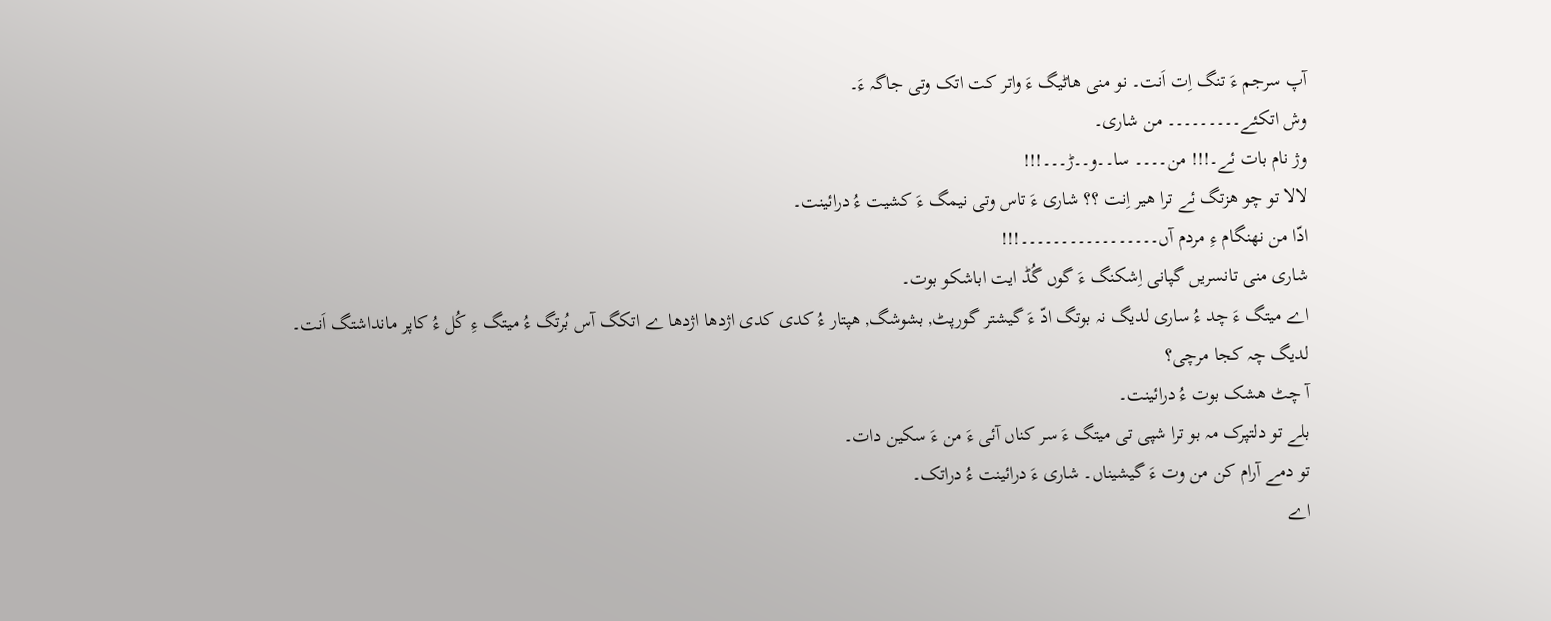آپ سرجم ءَ تنگ اِت اَنت۔ نو منی ھاٹیگ ءَ واتر کت اتک وتی جاگہ ءَ۔
وش اتکئے۔۔۔۔۔۔۔۔۔ من شاری۔
وژ نام بات ئے۔!!! من۔۔۔۔ سا۔۔و۔۔ڑ۔۔۔!!!
لالا تو چو ھزتگ ئے ترا ھیر اِنت ؟؟ شاری ءَ تاس وتی نیمگ ءَ کشیت ءُ درائینت۔
ادّا من نھنگام ءِ مردم آں۔۔۔۔۔۔۔۔۔۔۔۔۔۔۔۔۔!!!
شاری منی تانسریں گپانی اِشکنگ ءَ گوں گُڈ ایت اباشکو بوت۔
اے میتگ ءَ چد ءُ ساری لدیگ نہ بوتگ ادّ ءَ گیشتر گورپٹ, بشوشگ, ھپتار ءُ کدی کدی اژدھا اژدھا ے اتکگ آس بُرتگ ءُ میتگ ءِ کُل ءُ کاپر مانداشتگ اَنت۔
لدیگ چہ کجا مرچی؟
آ چٹ ھشک بوت ءُ درائینت۔
بلے تو دلتپرک مہ بو ترا شپی تی میتگ ءَ سر کناں آئی ءَ من ءَ سکین دات۔
تو دمے آرام کن من وت ءَ گیشیناں۔ شاری ءَ درائینت ءُ دراتک۔
اے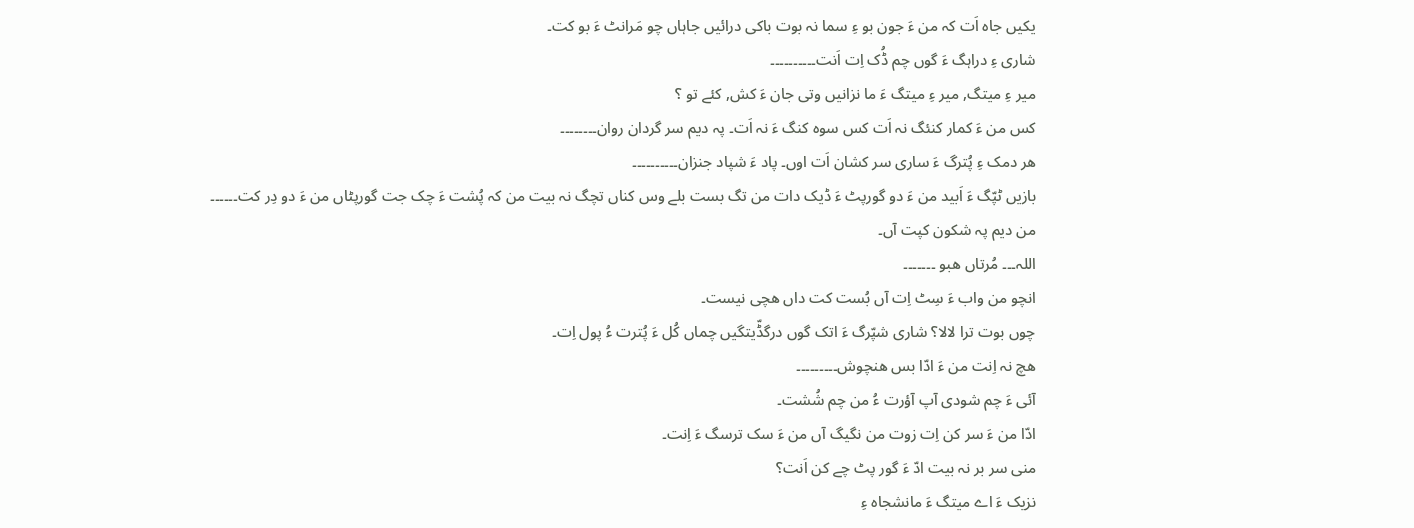یکیں جاہ اَت کہ من ءَ جون بو ءِ سما نہ بوت باکی درائیں جاہاں چو مَرانٹ ءَ بو کت۔
شاری ءِ دراہگ ءَ گوں چم ڈُک اِت اَنت۔۔۔۔۔۔۔۔۔۔
میر ءِ میتگ, میر ءِ میتگ ءَ ما نزانیں وتی جان ءَ کش, کئے تو ؟
کس من ءَ کمار کنئگ نہ اَت کس سوہ کنگ ءَ نہ اَت۔ پہ دیم سر گردان روان۔۔۔۔۔۔۔۔
ھر دمک ءِ پُترگ ءَ ساری سر کشان اَت اوں۔ پاد ءَ شپاد جنزان۔۔۔۔۔۔۔۔۔۔
بازیں ٹپّگ ءَ اَبید من ءَ دو گورپٹ ءَ ڈیک دات من تگ بست بلے وس کناں تچگ نہ بیت من کہ پُشت ءَ چک جت گورپٹاں من ءَ دو دِر کت۔۔۔۔۔۔
من دیم پہ شکون کپت آں۔
اللہ۔۔۔ مُرتاں ھبو ۔۔۔۔۔۔۔
انچو من واب ءَ سِٹ اِت آں بُست کت داں ھچی نیست۔
چوں بوت ترا لالا؟ شاری شپّرگ ءَ اتک گوں درگڈّیتگیں چماں کُل ءَ پُترت ءُ پول اِت۔
ھچ نہ اِنت من ءَ ادّا بس ھنچوش۔۔۔۔۔۔۔۔۔
آئی ءَ چم شودی آپ آؤرت ءُ من چم شُشت۔
ادّا من ءَ سر کن اِت زوت من نگیگ آں من ءَ سک ترسگ ءَ اِنت۔
منی سر بر نہ بیت ادّ ءَ گور پٹ چے کن اَنت؟
نزیک ءَ اے میتگ ءَ مانشجاہ ءِ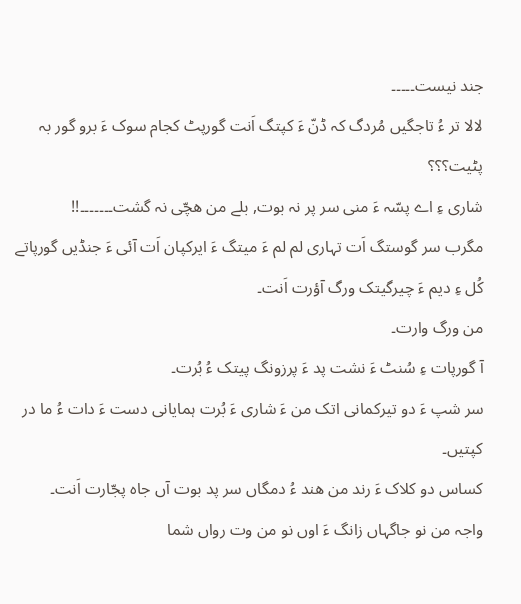جند نیست۔۔۔۔۔
لالا تر ءُ تاجگیں مُردگ کہ ڈنّ ءَ کپتگ اَنت گورپٹ کجام سوک ءَ برو گور بہ پٹیت؟؟؟
شاری ءِ اے پسّہ ءَ منی سر پر نہ بوت, بلے من ھچّی نہ گشت۔۔۔۔۔۔۔!!
مگرب سر گوستگ اَت تہاری لم لم ءَ میتگ ءَ ایرکپان اَت آئی ءَ جنڈیں گورپاتے کُل ءِ دیم ءَ چیرگیتک ورگ آؤرت اَنت۔
من ورگ وارت۔
آ گورپات ءِ سُنٹ ءَ نشت پد ءَ پرزونگ پیتک ءُ بُرت۔
سر شپ ءَ دو تیرکمانی اتک من ءَ شاری ءَ بُرت ہمایانی دست ءَ دات ءُ ما در کپتیں۔
کساس دو کلاک ءَ رند من ھند ءُ دمگاں سر پد بوت آں جاہ پجّارت اَنت۔
واجہ من نو جاگہاں زانگ ءَ اوں نو من وت رواں شما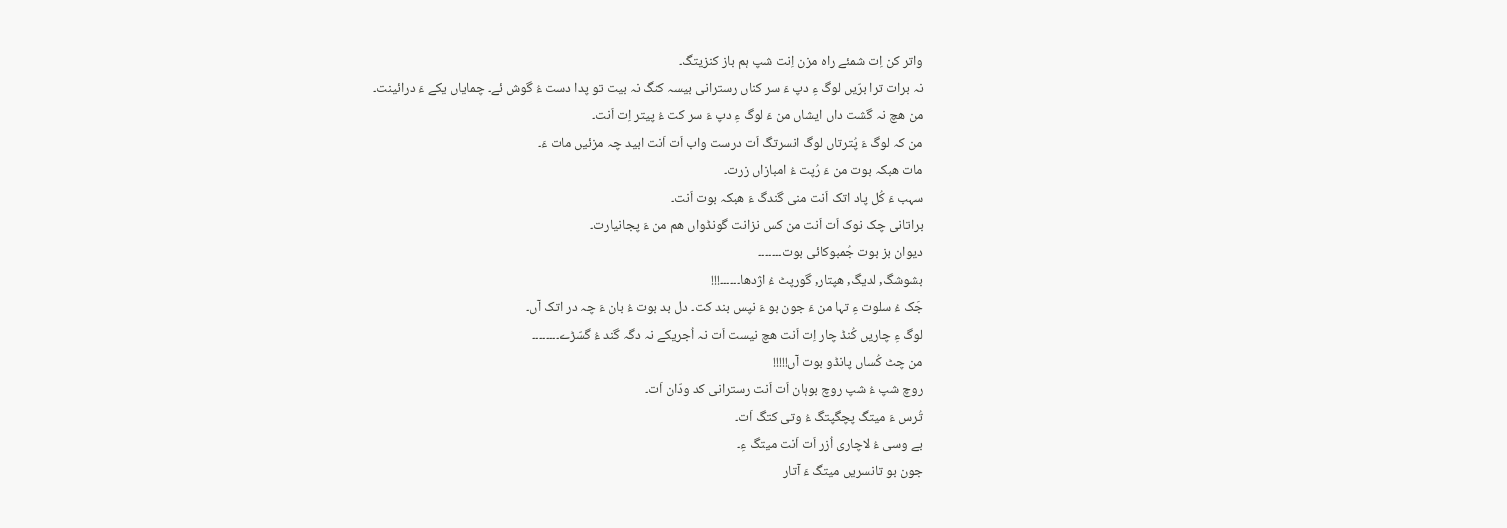واتر کن اِت شمئے راہ مزن اِنت شپ ہم باز کنزیتگ۔
نہ برات ترا برّیں لوگ ءِ دپ ءَ سر کناں رسترانی بیسہ کنگ نہ بیت تو پدا دست ءُ گوش ئے۔ چمایاں یکے ءَ درائینت۔
من ھچ نہ گشت داں ایشاں من ءَ لوگ ءِ دپ ءَ سر کت ءُ پیتر اِت اَنت۔
من کہ لوگ ءَ پُترتاں لوگ انسرتگ اَت درست واب اَت اَنت ابید چہ مزئیں مات ءَ۔
مات ھبکہ بوت من ءَ رُپت ءُ امبازاں زرت۔
سہب ءَ کُل پاد اتک اَنت منی گندگ ءَ ھبکہ بوت اَنت۔
براتانی چک نوک اَت اَنت من کس نزانت گونڈواں ھم من ءَ پجانیارت۔
دیوان بز بوت جُمبوکائی بوت۔۔۔۔۔۔۔
بشوشگ, لدیگ, ھپتار, گورپٹ ءُ اژدھا۔۔۔۔۔۔!!!
جَک ءُ سلوت ءِ تہا من ءَ جون بو ءَ نپس بند کت۔ دل بد بوت ءُ بان ءَ چہ در اتک آں۔
لوگ ءِ چاریں کُنڈ چار اِت اَنت ھچ نیست اَت نہ اُجریکے نہ دگہ گند ءُ گسّڑے۔۔۔۔۔۔۔۔
من چٹ کُساں پانڈو بوت آں!!!!!
روچ شپ ءُ شپ روچ بوہان اَت اَنت رسترانی کد ودّان اَت۔
تُرس ءَ میتگ پچگپتگ ءُ وتی کتگ اَت۔
بے وسی ءُ لاچاری اُزر اَت اَنت میتگ ءِ۔
جون بو تانسریں میتگ ءَ آتار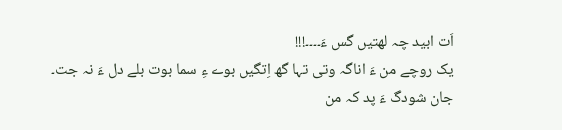اَت ابید چہ لھتیں گس ءَ۔۔۔۔!!!
یک روچے من ءَ اناگہ وتی تہا گھ اِتگیں بوے ءِ سما بوت بلے دل ءَ نہ جت۔
جان شودگ ءَ پد کہ من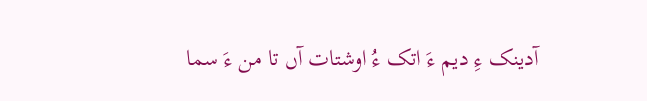آدینک ءِ دیم ءَ اتک ءُ اوشتات آں تا من ءَ سما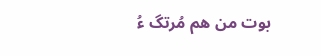بوت من ھم مُرتگ ءُ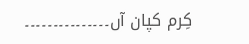کِرم کپان آں۔۔۔۔۔۔۔۔۔۔۔۔۔۔۔